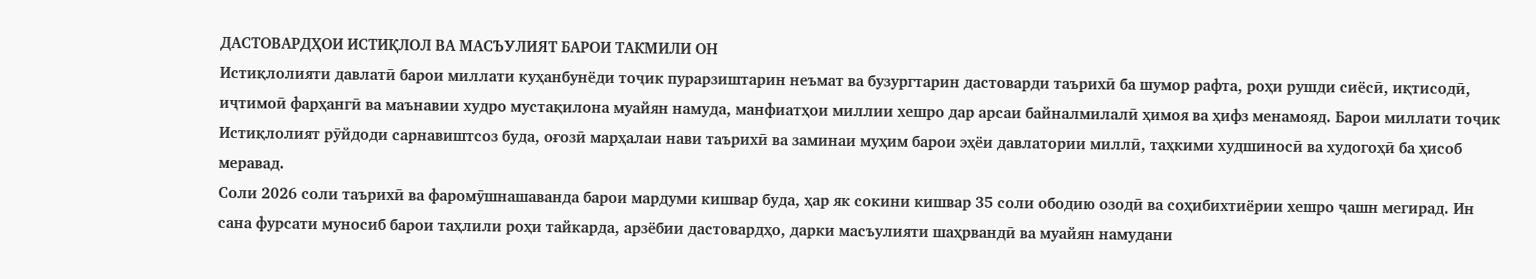ДАСТОВАРДҲОИ ИСТИҚЛОЛ ВА МАСЪУЛИЯТ БАРОИ ТАКМИЛИ ОН
Истиқлолияти давлатӣ барои миллати куҳанбунёди тоҷик пурарзиштарин неъмат ва бузургтарин дастоварди таърихӣ ба шумор рафта, роҳи рушди сиёсӣ, иқтисодӣ, иҷтимоӣ фарҳангӣ ва маънавии худро мустақилона муайян намуда, манфиатҳои миллии хешро дар арсаи байналмилалӣ ҳимоя ва ҳифз менамояд. Барои миллати тоҷик Истиқлолият рӯйдоди сарнавиштсоз буда, оғозӣ марҳалаи нави таърихӣ ва заминаи муҳим барои эҳёи давлатории миллӣ, таҳкими худшиносӣ ва худогоҳӣ ба ҳисоб меравад.
Соли 2026 соли таърихӣ ва фаромӯшнашаванда барои мардуми кишвар буда, ҳар як сокини кишвар 35 соли ободию озодӣ ва соҳибихтиёрии хешро ҷашн мегирад. Ин сана фурсати муносиб барои таҳлили роҳи тайкарда, арзёбии дастовардҳо, дарки масъулияти шаҳрвандӣ ва муайян намудани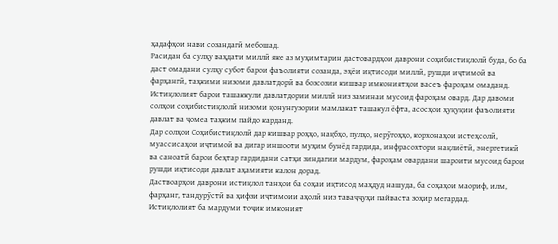ҳадафҳои нави созандагӣ мебошад.
Расидан ба сулҳу ваҳдати миллӣ яке аз муҳимтарин дастовардҳои даврони соҳибистиқлолӣ буда, бо ба даст омадани сулҳу субот барои фаъолияти созанда, эҳёи иқтисоди миллӣ, рушди иҷтимоӣ ва фарҳангӣ, таҳкими низоми давлатдорӣ ва бозсозии кишвар имкониятҳои васеъ фароҳам омаданд.
Истиқлолият барои ташаккули давлатдории миллӣ низ заминаи мусоид фароҳам овард. Дар давоми солҳои соҳибистиқлолӣ низоми қонунгузории мамлакат ташакул ёфта, асосҳои ҳуқуқии фаъолияти давлат ва ҷомеа таҳким пайдо карданд.
Дар солҳои Соҳибистиқлолӣ дар кишвар роҳҳо, нақбҳо, пулҳо, нерӯгоҳҳо, корхонаҳои истеҳсолӣ, муассисаҳои иҷтимоӣ ва дигар иншооти муҳим бунёд гардида, инфрасохтори нақлиётӣ, энергетикӣ ва саноатӣ барои беҳтар гардидани сатҳи зиндагии мардум, фароҳам овардани шароити мусоид барои рушди иқтисоди давлат аҳамияти калон дорад.
Даствоарҳои даврони истиқлол танҳои ба соҳаи иқтисод маҳдуд нашуда, ба соҳаҳои маориф, илм, фарҳанг, тандурӯстӣ ва ҳифзи иҷтимоии аҳолӣ низ таваҷҷуҳи пайваста зоҳир мегардад.
Истиқлолият ба мардуми тоҷик имконият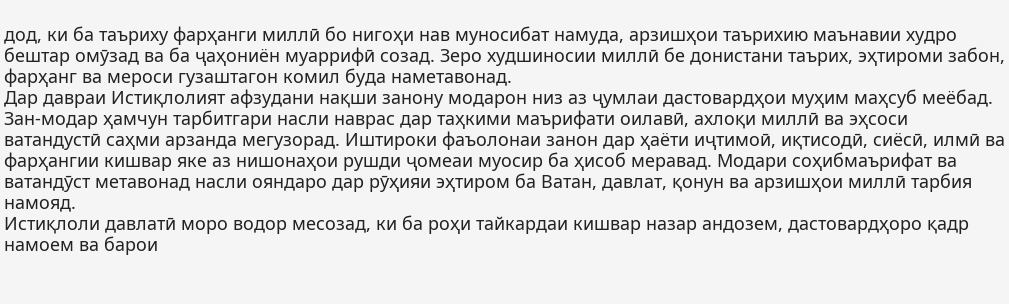дод, ки ба таъриху фарҳанги миллӣ бо нигоҳи нав муносибат намуда, арзишҳои таърихию маънавии худро бештар омӯзад ва ба ҷаҳониён муаррифӣ созад. Зеро худшиносии миллӣ бе донистани таърих, эҳтироми забон, фарҳанг ва мероси гузаштагон комил буда наметавонад.
Дар давраи Истиқлолият афзудани нақши занону модарон низ аз ҷумлаи дастовардҳои муҳим маҳсуб меёбад. Зан-модар ҳамчун тарбитгари насли наврас дар таҳкими маърифати оилавӣ, ахлоқи миллӣ ва эҳсоси ватандустӣ саҳми арзанда мегузорад. Иштироки фаъолонаи занон дар ҳаёти иҷтимоӣ, иқтисодӣ, сиёсӣ, илмӣ ва фарҳангии кишвар яке аз нишонаҳои рушди ҷомеаи муосир ба ҳисоб меравад. Модари соҳибмаърифат ва ватандӯст метавонад насли ояндаро дар рӯҳияи эҳтиром ба Ватан, давлат, қонун ва арзишҳои миллӣ тарбия намояд.
Истиқлоли давлатӣ моро водор месозад, ки ба роҳи тайкардаи кишвар назар андозем, дастовардҳоро қадр намоем ва барои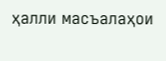ҳалли масъалаҳои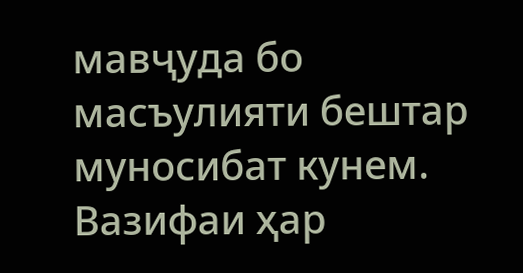мавҷуда бо масъулияти бештар муносибат кунем.
Вазифаи ҳар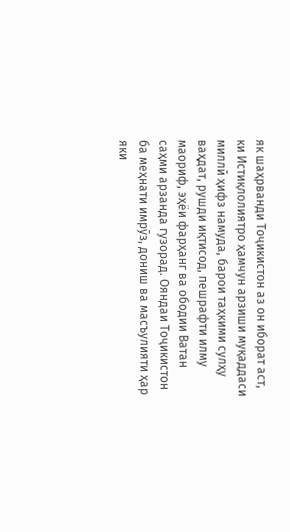як шаҳрванди Тоҷикистон аз он иборат аст, ки Истиқлолиятро ҳамчун арзиши муқаддаси миллӣ ҳифз намуда, барои таҳкими сулҳу ваҳдат, рушди иқтисод, пешрафти илму маориф, эҳёи фарҳанг ва ободии Ватан саҳми арзанда гузорад. Ояндаи Тоҷикистон ба меҳнати имрӯз, дониш ва масъулияти ҳар яки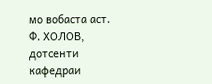мо вобаста аст.
Ф. ХОЛОВ,
дотсенти кафедраи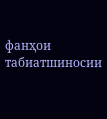фанҳои табиатшиносии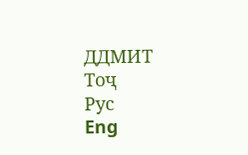ДДМИТ
Тоҷ
Рус
Eng